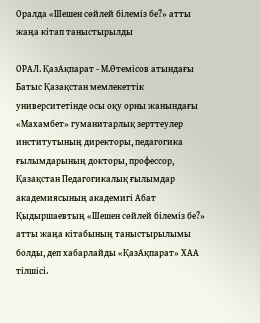Оралда «Шешен сөйлей білеміз бе?» атты жаңа кітап таныстырылды

ОРАЛ. ҚазАқпарат - М.Өтемісов атындағы Батыс Қазақстан мемлекеттік университетінде осы оқу орны жанындағы «Махамбет» гуманитарлық зерттеулер институтының директоры, педагогика ғылымдарының докторы, профессор, Қазақстан Педагогикалық ғылымдар академиясының академигі Абат Қыдыршаевтың «Шешен сөйлей білеміз бе?» атты жаңа кітабының таныстырылымы болды, деп хабарлайды «ҚазАқпарат» ХАА тілшісі.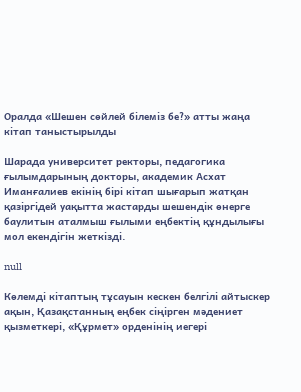Оралда «Шешен сөйлей білеміз бе?» атты жаңа кітап таныстырылды

Шарада университет ректоры, педагогика ғылымдарының докторы, академик Асхат Иманғалиев екінің бірі кітап шығарып жатқан қазіргідей уақытта жастарды шешендік өнерге баулитын аталмыш ғылыми еңбектің құндылығы мол екендігін жеткізді.

null

Көлемді кітаптың тұсауын кескен белгілі айтыскер ақын, Қазақстанның еңбек сіңірген мәдениет қызметкері, «Құрмет» орденінің иегері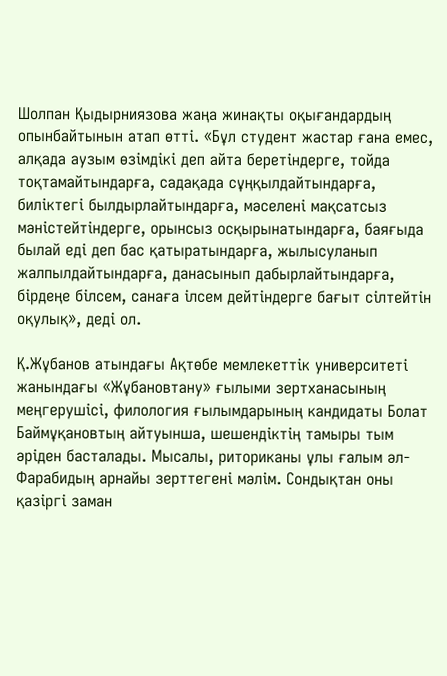Шолпан Қыдырниязова жаңа жинақты оқығандардың опынбайтынын атап өтті. «Бұл студент жастар ғана емес, алқада аузым өзімдікі деп айта беретіндерге, тойда тоқтамайтындарға, садақада сұңқылдайтындарға, биліктегі былдырлайтындарға, мәселені мақсатсыз мәністейтіндерге, орынсыз осқырынатындарға, баяғыда былай еді деп бас қатыратындарға, жылысуланып жалпылдайтындарға, данасынып дабырлайтындарға, бірдеңе білсем, санаға ілсем дейтіндерге бағыт сілтейтін оқулық», деді ол.

Қ.Жұбанов атындағы Ақтөбе мемлекеттік университеті жанындағы «Жұбановтану» ғылыми зертханасының меңгерушісі, филология ғылымдарының кандидаты Болат Баймұқановтың айтуынша, шешендіктің тамыры тым әріден басталады. Мысалы, риториканы ұлы ғалым әл-Фарабидың арнайы зерттегені мәлім. Сондықтан оны қазіргі заман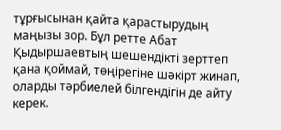тұрғысынан қайта қарастырудың маңызы зор. Бұл ретте Абат Қыдыршаевтың шешендікті зерттеп қана қоймай, төңірегіне шәкірт жинап, оларды тәрбиелей білгендігін де айту керек.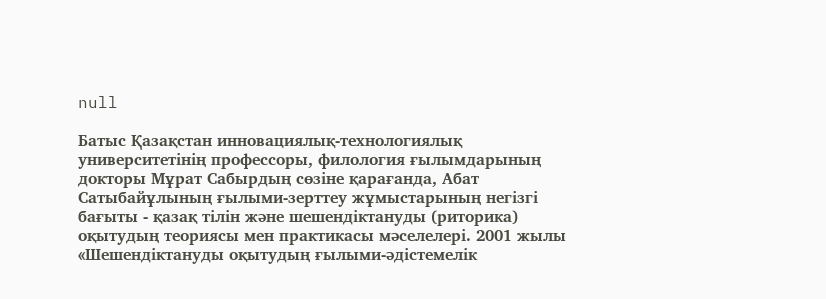null

Батыс Қазақстан инновациялық-технологиялық университетінің профессоры, филология ғылымдарының докторы Мұрат Сабырдың сөзіне қарағанда, Абат Сатыбайұлының ғылыми-зерттеу жұмыстарының негізгі бағыты - қазақ тілін және шешендіктануды (риторика) оқытудың теориясы мен практикасы мәселелері. 2001 жылы «Шешендіктануды оқытудың ғылыми-әдістемелік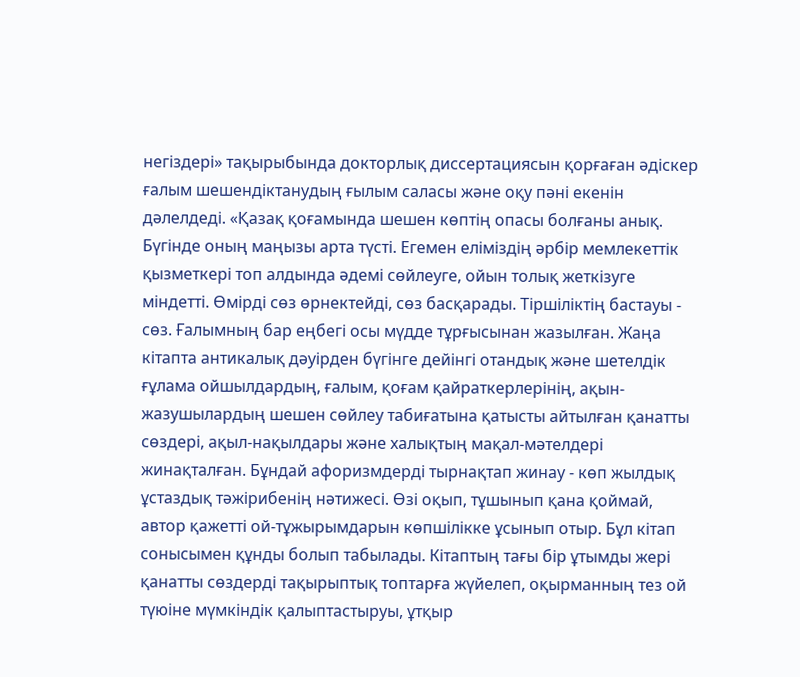негіздері» тақырыбында докторлық диссертациясын қорғаған әдіскер ғалым шешендіктанудың ғылым саласы және оқу пәні екенін дәлелдеді. «Қазақ қоғамында шешен көптің опасы болғаны анық. Бүгінде оның маңызы арта түсті. Егемен еліміздің әрбір мемлекеттік қызметкері топ алдында әдемі сөйлеуге, ойын толық жеткізуге міндетті. Өмірді сөз өрнектейді, сөз басқарады. Тіршіліктің бастауы - сөз. Ғалымның бар еңбегі осы мүдде тұрғысынан жазылған. Жаңа кітапта антикалық дәуірден бүгінге дейінгі отандық және шетелдік ғұлама ойшылдардың, ғалым, қоғам қайраткерлерінің, ақын-жазушылардың шешен сөйлеу табиғатына қатысты айтылған қанатты сөздері, ақыл-нақылдары және халықтың мақал-мәтелдері жинақталған. Бұндай афоризмдерді тырнақтап жинау - көп жылдық ұстаздық тәжірибенің нәтижесі. Өзі оқып, тұшынып қана қоймай, автор қажетті ой-тұжырымдарын көпшілікке ұсынып отыр. Бұл кітап сонысымен құнды болып табылады. Кітаптың тағы бір ұтымды жері қанатты сөздерді тақырыптық топтарға жүйелеп, оқырманның тез ой түюіне мүмкіндік қалыптастыруы, ұтқыр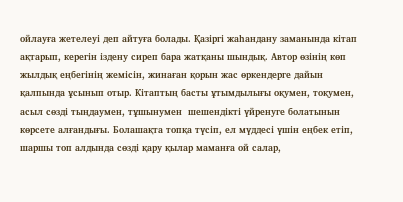ойлауға жетелеуі деп айтуға болады. Қазіргі жаһандану заманында кітап ақтарып, керегін іздену сиреп бара жатқаны шындық. Автор өзінің көп жылдық еңбегінің жемісін, жинаған қорын жас өркендерге дайын қалпында ұсынып отыр. Кітаптың басты ұтымдылығы оқумен, тоқумен, асыл сөзді тыңдаумен, тұшынумен  шешендікті үйренуге болатынын  көрсете алғандығы. Болашақта топқа түсіп, ел мүддесі үшін еңбек етіп, шаршы топ алдында сөзді қару қылар маманға ой салар,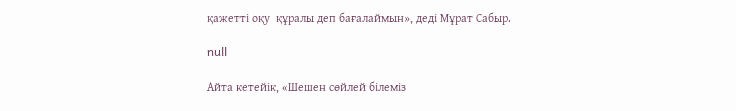қажетті оқу  құралы деп бағалаймын», деді Мұрат Сабыр.

null

Айта кетейік, «Шешен сөйлей білеміз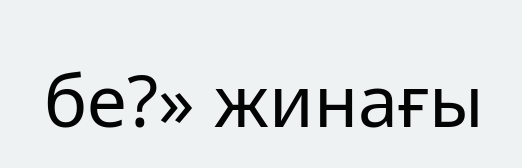бе?» жинағы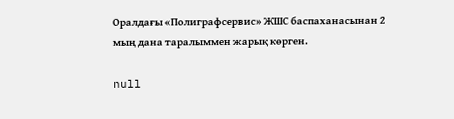Оралдағы «Полиграфсервис» ЖШС баспаханасынан 2 мың дана таралыммен жарық көрген.

null